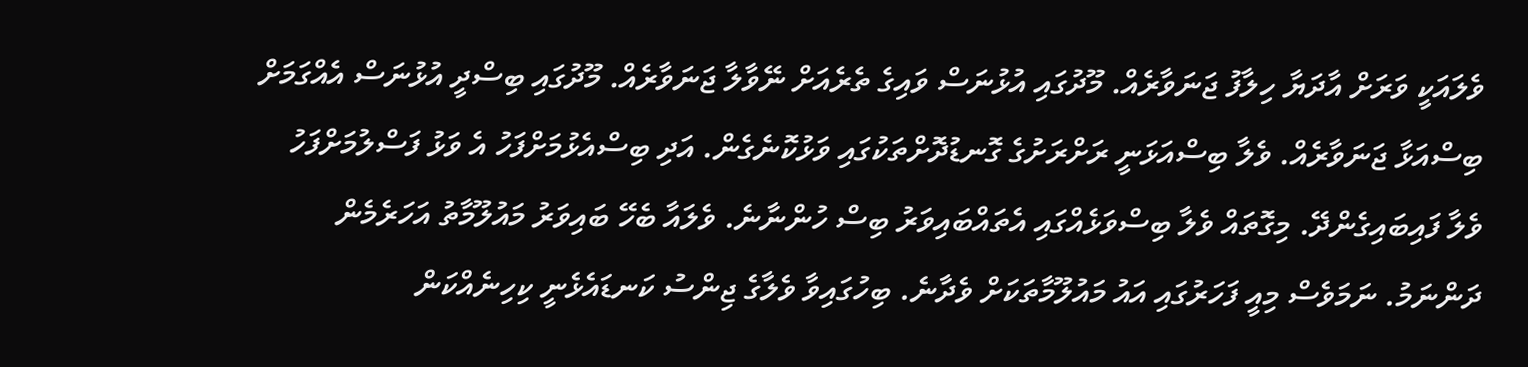ވެލައަކީ ވަރަށް އާދަޔާ ހިލާފު ޖަނަވާރެއް. މޫދުގައި އުޅުނަސް ވައިގެ ތެރެއަށް ނޭވާލާ ޖަނަވާރެއް. މޫދުގައި ބިސްދީ އުޅުނަސް އެއްގަމަށް ބިސްއަޅާ ޖަނަވާރެއް. ވެލާ ބިސްއަޅަނީ ރަށްރަށުގެ ގޮނޑުދޮށްތަކުގައި ވަޅުކޮނެގެން. އަދި ބިސްއެޅުމަށްފަހު އެ ވަޅު ފަސްލުމަށްފަހު ވެލާ ފައިބައިގެންދޭ. މިގޮތައް ވެލާ ބިސްވަޅެއްގައި އެތައްބައިވަރު ބިސް ހުންނާނެ. ވެލައާ ބެހޭ ބައިވަރު މައުލޫމާތު އަހަރެމެން ދަންނަމު. ނަމަވެސް މިއީ ފަހަރުގައި އައު މައުލޫމާތަކަށް ވެދާނެ. ބިހުގައިވާ ވެލާގެ ޖިންސު ކަނޑައެޅެނީ ކިހިނެއްކަން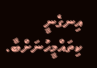އިނގެނީ ކިތައްމީހުނަށްބާ.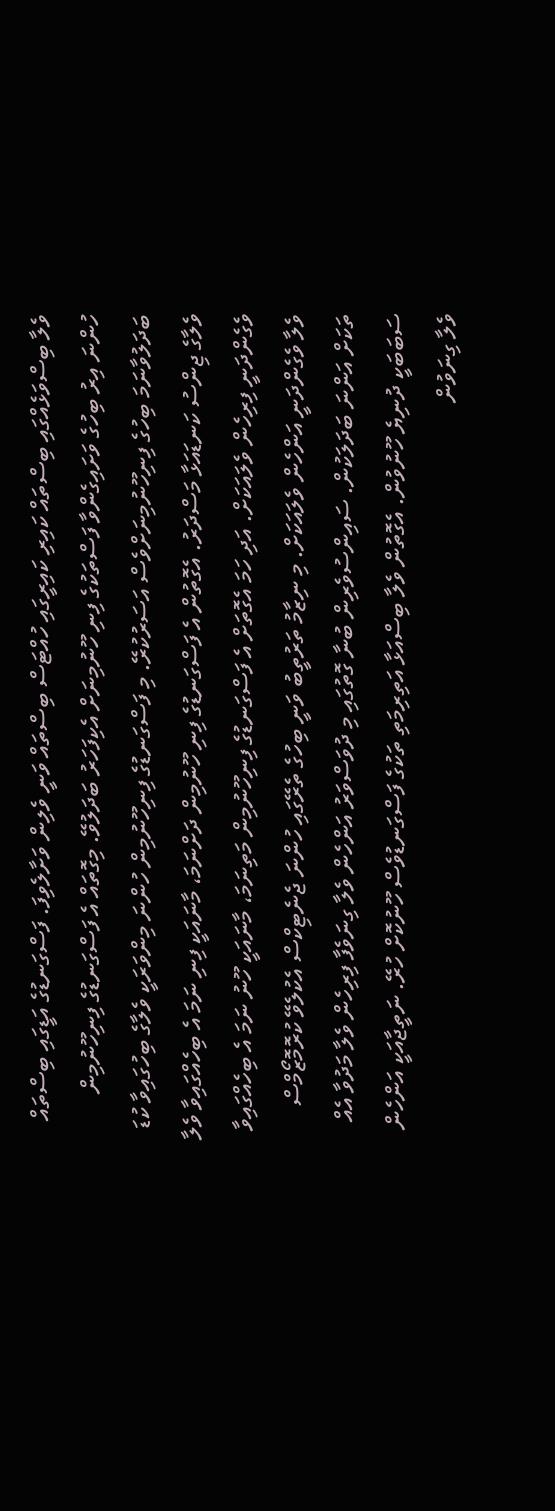ވެލާ ބިސްވަޅެއްގައި ބިސްތައް ކައިރި ކައިރީގައި ހުއްޓަސް ބިސްތައް ވަނީ ވެލިން ވަށާލެވިފަ. ފަސްގަނޑުގެ އަޑީގައި ބިސްތައް ހުންނަ އިރު ބިހުގެ ވަށައިގެންވާ ފަސްތަކުގެ ފިނި ހޫނުމިނަށް އެކިފަހަރު ބަދަލުވޭ. މިގޮތައް އެ ފަސްގަނޑުގެ ފިނިހޫނުމިން ބަދަލުވާނަމަ ބިހުގެ ފިނިހޫނުމިނަށްވެސް އަސަރުކުރޭ. މި ފަސްގަނޑުގެ ފިނިހޫނުމިން ހުންނަ މިންވަރަކީ ވެލާގެ ބިހުގައިވާ ކުޑަ ވެލާގެ ޖިންސު ކަނޑައަޅާ މަސްދަރު. އެގޮތުން އެ ފަސްގަނޑުގެ ފިނި ހޫނުމިން ދަށްނަމަ، މާނައަކީ ފިނި ނަމަ އެ ބިހެއްގައިވާ ވެލާ ވެގެންދަނީ ފިރިހެން ވެލައަކަށް. އަދި ހަމަ އެގޮތަށް އެ ފަސްގަނޑުގެ ފިނިހޫނުމިން މަތިނަމަ، މާނައަކީ ހޫނު ނަމަ އެ ބިހެއްގައިވާ ވެލާ ވެގެންދަނީ އަންހެން ވެލައަކަށް. މި ނިޒާމު ތަރުތީބު ވަނީ ބިހުގެ ތެރޭގައި ހުންނަ ޖެނެޓިކްސް އެކުލެވޭ ކުރޮމޮޒޯމްސް ތަކަށް އަންނަ ބަދަލަކުން. ސައިންސުވެރިން ބުނާ ގޮތުގައި މި ދުވަސްވަރު އަންހެން ވެލާ ގިނަވެފާ ފިރިހެން ވެލާ މަދުވާ އެއް ސަބަބަކީ ދުނިޔެ ހޫނުވުން. އެގޮތުން ވެލާ ބިސްއަޅާ އަތިރިމަތި ތަކުގެ ފަސްގަނޑުވެސް ހޫނުކޮށް ހުރޭ. ނަތީޖާއަކީ އަންހެން ވެލާ ގިނަވުން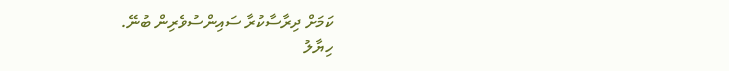ކަމަށް ދިރާސާކުރާ ސައިންސުވެރިން ބުނޭ.
ހިޔާލު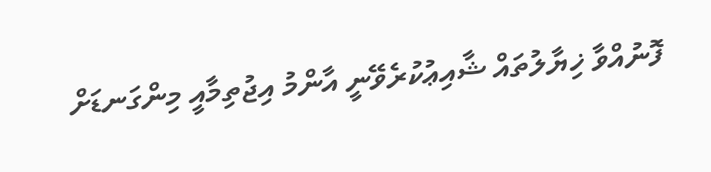ފޮނުއްވާ ޚިޔާލުތައް ޝާއިޢުކުރެވޭނީ އާންމު އިޖުތިމާއީ މިންގަނޑަށް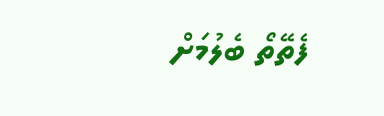ފެތޭތޯ ބެލުމަށް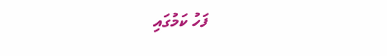ފަހު ކަމުގައި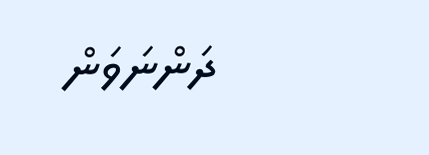ދަންނަވަން